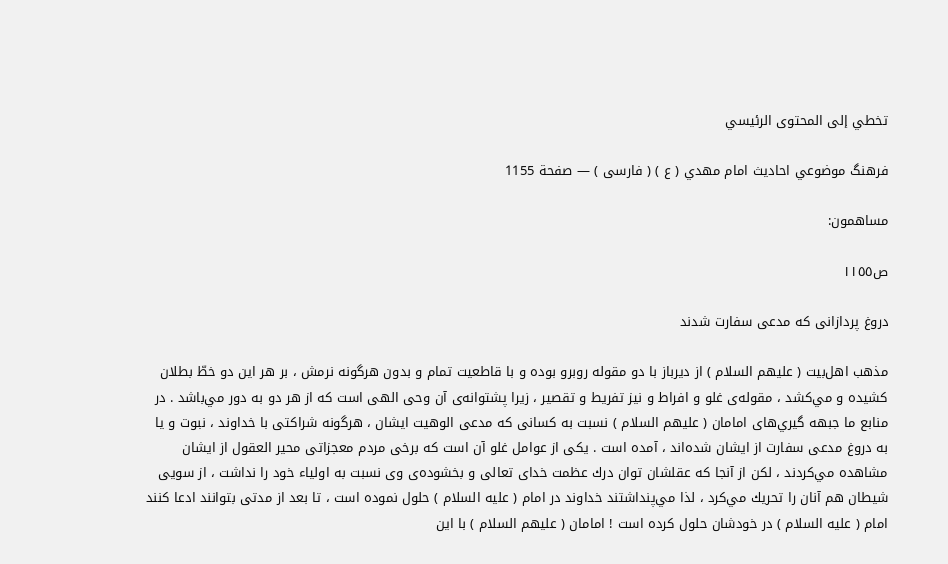تخطي إلى المحتوى الرئيسي

فرهنگ موضوعي احاديث امام مهدي ( ع ) ( فارسى ) — صفحة 1155

مساهمون:

ص١١٥٥

دروغ پردازانى كه مدعى سفارت شدند

مذهب اهل‌بيت ( عليهم السلام ) از ديرباز با دو مقوله روبرو بوده و با قاطعيت تمام و بدون هرگونه نرمش ، بر هر اين دو خطّ بطلان كشيده و مي‌كشد ، مقوله‌ى غلو و افراط و نيز تفريط و تقصير ، زيرا پشتوانه‌ى آن وحى الهى است كه از هر دو به دور مي‌باشد . در منابع ما جبهه گيري‌هاى امامان ( عليهم السلام ) نسبت به كسانى كه مدعى الوهيت ايشان ، هرگونه شراكتى با خداوند ، نبوت و يا به دروغ مدعى سفارت از ايشان شده‌اند ، آمده است . يكى از عوامل غلو آن است كه برخى مردم معجزاتى محير العقول از ايشان مشاهده مي‌كردند ، لكن از آنجا كه عقلشان توان درك عظمت خداى تعالى و بخشوده‌ى وى نسبت به اولياء خود را نداشت ، از سويى شيطان هم آنان را تحريك مي‌كرد ، لذا مي‌پنداشتند خداوند در امام ( عليه السلام ) حلول نموده است ، تا بعد از مدتى بتوانند ادعا كنند امام ( عليه السلام ) در خودشان حلول كرده است ! امامان ( عليهم السلام ) با اين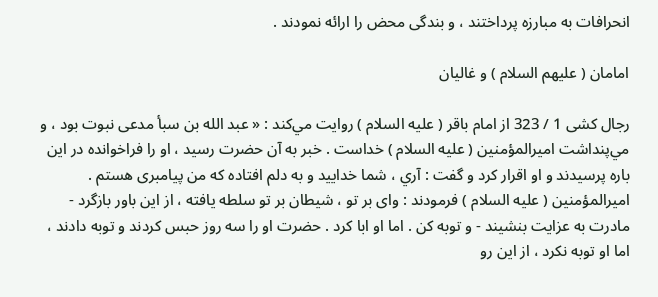انحرافات به مبارزه پرداختند ، و بندگى محض را ارائه نمودند .

امامان ( عليهم السلام ) و غاليان

رجال كشى 1 / 323 از امام باقر ( عليه السلام ) روايت مي‌كند : « عبد الله بن سبأ مدعى نبوت بود ، و مي‌پنداشت اميرالمؤمنين ( عليه السلام ) خداست . خبر به آن حضرت رسيد ، او را فراخوانده در اين باره پرسيدند و او اقرار كرد و گفت : آري ، شما خداييد و به دلم افتاده كه من پيامبرى هستم . اميرالمؤمنين ( عليه السلام ) فرمودند : واى بر تو ، شيطان بر تو سلطه يافته ، از اين باور بازگرد - مادرت به عزايت بنشيند - و توبه كن . اما او ابا كرد . حضرت او را سه روز حبس كردند و توبه دادند ، اما او توبه نكرد ، از اين رو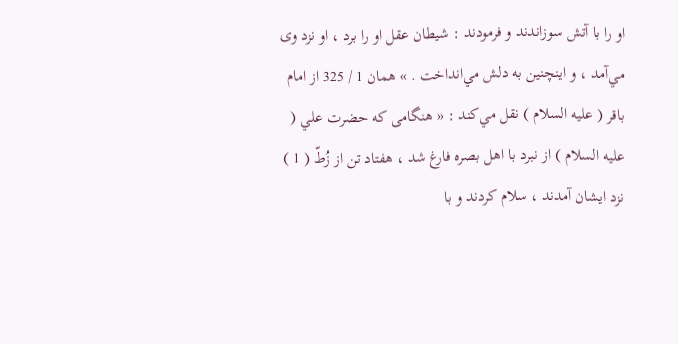او را با آتش سوزاندند و فرمودند : شيطان عقل او را برد ، او نزد وى مي‌آمد ، و اينچنين به دلش مي‌انداخت . » همان 1 / 325 از امام باقر ( عليه السلام ) نقل مي‌كند : « هنگامى كه حضرت علي ( عليه السلام ) از نبرد با اهل بصره فارغ شد ، هفتاد تن از زُطّ ( 1 ) نزد ايشان آمدند ، سلام كردند و با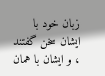زبان خود با ايشان سخن گفتند ، و ايشان با همان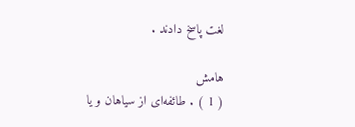لغت پاسخ دادند .

هامش
( 1 ) . طائفه‌اى از سياهان و يا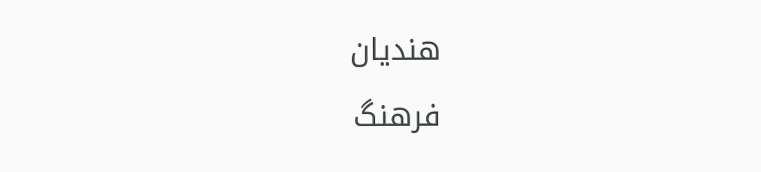هنديان
فرهنگ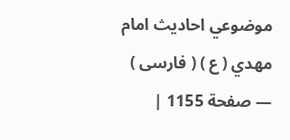موضوعي احاديث امام مهدي ( ع ) ( فارسى ) — صفحة 1155 |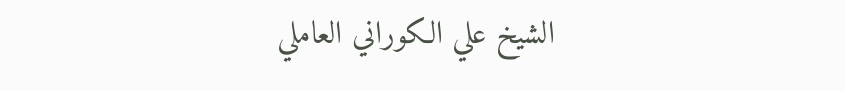الشيخ علي الكوراني العاملي